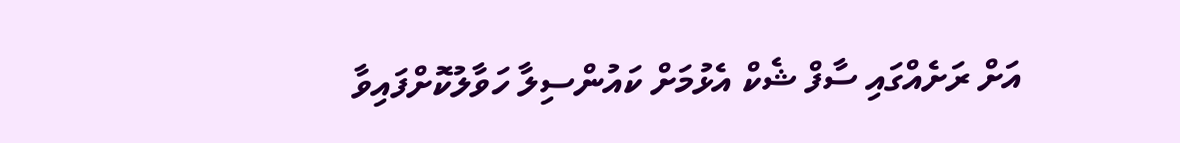އަށް ރަށެއްގައި ސާފް ޝެކް އެޅުމަށް ކައުންސިލާ ހަވާލުކޮށްފައިވާ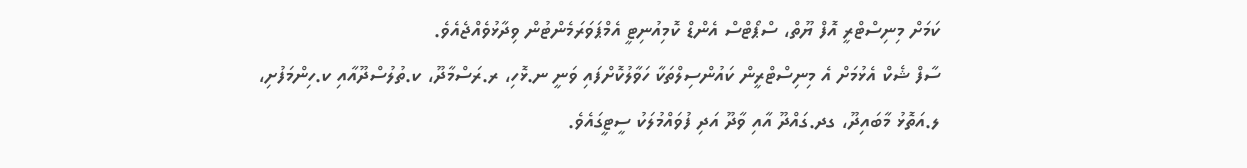ކަމަށް މިނިސްޓްރީ އޮފް ޔޫތް، ސްޕޯޓްސް އެންޑް ކޮމިއުނިޓީ އެމްޕަވަރަމެންޓުން ވިދާޅުވެއްޖެއެވެ.
ސާފް ޝެކް އެޅުމަށް އެ މިނިސްޓްރީން ކައުންސިލްތަކާ ހަވާލުކޮށްފައި ވަނީ ނ.ޅޮހި، ރ.ރަސްމާދޫ، ކ.ތުލުސްދޫއާއި ކ.ހިންމަފުށި، ލ.އަތޮޅު މާބައިދޫ، ގދ.ގައްދޫ އާއި ވާދޫ އަދި ފުވައްމުލަކު ސީޓީގައެވެ.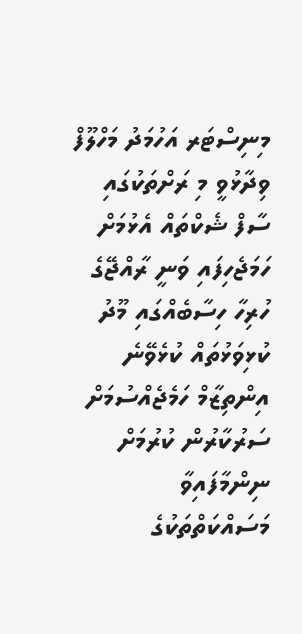މިނިސްޓަރ އަހުމަދު މަހްލޫފް ވިދާޅުވީ މި ރަށްތަކުގައި ސާފް ޝެކްތައް އެޅުމަށް ހަމަޖެހިފައި ވަނީ ރާއްޖޭގެ ހުރިހާ ހިސާބެއްގައި މޫދު ކުޅިވަޅުތައް ކުޅެވޭނެ އިންތިޒާމް ހަމެޖެއްސުމަށް ސަރުކާރުން ކުރުމަށް ނިންމާފައިވާ މަސައްކަތްތަކުގެ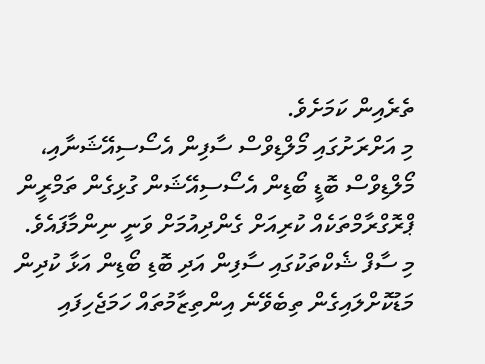ތެރެއިން ކަމަށެވެ.
މި އަށްރަށުގައި މޯލްޑިވްސް ސާފިން އެސޯސިއޭޝަނާއި، މޯލްޑިވްސް ބޮޑީ ބޯޑިން އެސޯސިއޭޝަން ގުޅިގެން ތަމްރީން ޕްރޮގްރާމްތަކެއް ކުރިއަށް ގެންދިއުމަށް ވަނީ ނިންމާފައެވެ.
މި ސާފް ޝެކްތަކުގައި ސާފިން އަދި ބޮޑި ބޯޑިން އަޅާ ކުދިން މަޑުކޮށްލައިގެން ތިބެވޭނެ އިންތިޒާމުތައް ހަމަޖެހިފައި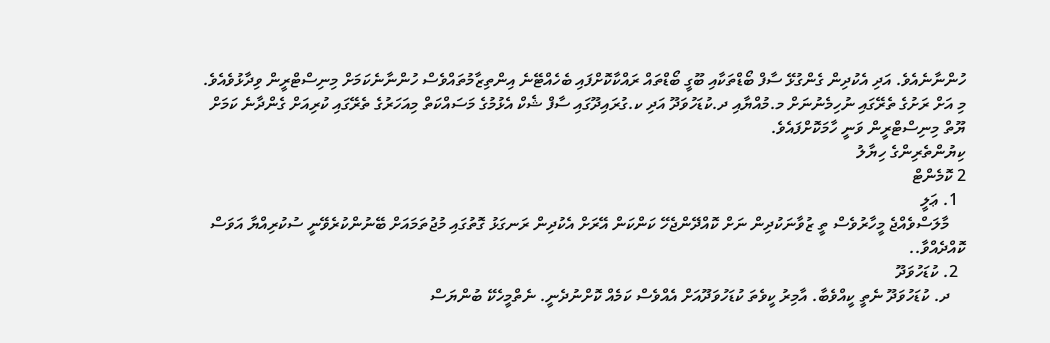ހުންނާނެއެވެ. އަދި އެކުދިން ގެންގުޅޭ ސާފް ބޯޑްތަކާއި ބޫގީ ބޯޑްތައް ރައްކާކޮށްފައި ބެހެއްޓޭނެ އިންތިޒާމުތައްވެސް ހުންނާނެކަމަށް މިނިސްޓްރީން ވިދާޅުވެއެވެ.
މި އަށް ރަށުގެ ތެރޭގައި ނުހިމެނުނަށް މ.މުއްޔާއި ދ.ކުޑަހުވަދޫ އަދި ކ.ގުރައިދޫގައި ސާފް ޝެކް އެޅުމުގެ މަސައްކަތް މިއަހަރުގެ ތެރޭގައި ކުރިއަށް ގެންދާނެ ކަމަށް ޔޫތް މިނިސްޓްރީން ވަނީ ހާމަކޮށްފައެވެ.
ކިޔުންތެރިންގެ ހިޔާލު
2 ކޮމެންޓް
  1. ޢަލީ
    މާލަސްވެއްޖެ މީހާރުވެސް ތީ ޒުވާނަކުދިން ނަށް ކޮއްދޭންޖެހޭ ކަންކަން އޭރަށް އެކުދިން ރަނގަޅު ގޮތުގައި މުޖުތަމައަށް ބޭނުންކުރެވޭނީ ސުކުރިއްޔާ އަވަސް ކޮއްދެއްވާ..
  2. ކުޑަހުވަދޫ
    ދ. ކުޑަހުވަދޫ ނެތީ ކީއްވެބާ. އާމިރު ކީވެތަ ކުޑަހުވަދޫއަށް އެއްވެސް ކަމެއް ކޮށްނުދެނީ. ނެތްމީހެކޭ ބުންޔަސް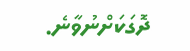ދޮގަކަށްނުވާނެ.